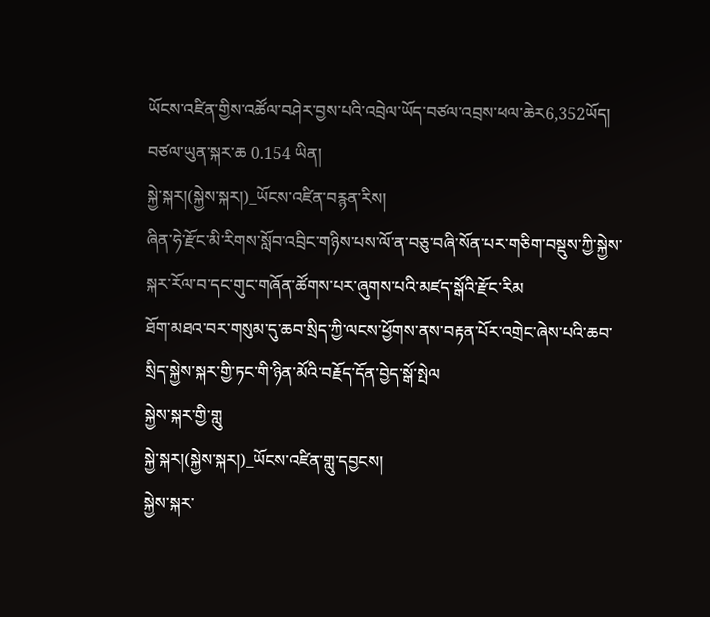ཡོངས་འཛིན་གྱིས་འཚོལ་བཤེར་བྱས་པའི་འབྲེལ་ཡོད་བཙལ་འབྲས་ཕལ་ཆེར6,352ཡོད།  བཙལ་ཡུན་སྐར་ཆ 0.154 ཡིན།
སྐྱེ་སྐར།(སྐྱེས་སྐར།)_ཡོངས་འཛིན་བརྙན་རིས།
ཞིན་ཧེ་རྫོང་མི་རིགས་སློབ་འབྲིང་གཉིས་པས་ལོ་ན་བཅུ་བཞི་སོན་པར་གཅིག་བསྡུས་ཀྱི་སྐྱེས་སྐར་རོལ་བ་དང་གུང་གཞོན་ཚོགས་པར་ཞུགས་པའི་མཛད་སྒོའི་རྫོང་རིམ
ཐོག་མཐའ་བར་གསུམ་དུ་ཆབ་སྲིད་ཀྱི་ལངས་ཕྱོགས་ནས་བརྟན་པོར་འགྲེང་ཞེས་པའི་ཆབ་སྲིད་སྐྱེས་སྐར་གྱི་ཏང་གི་ཉིན་མོའི་བརྗོད་དོན་བྱེད་སྒོ་སྤེལ
སྐྱེས་སྐར་གྱི་གླུ
སྐྱེ་སྐར།(སྐྱེས་སྐར།)_ཡོངས་འཛིན་གླུ་དབྱངས།
སྐྱེས་སྐར་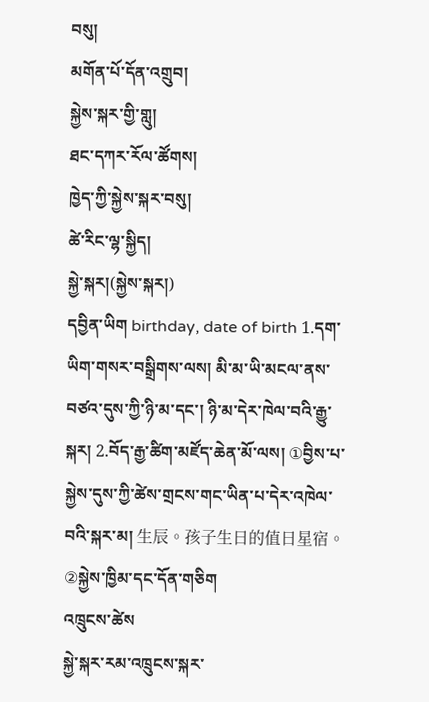བསུ།
མགོན་པོ་དོན་འགྲུབ།
སྐྱེས་སྐར་གྱི་གླུ།
ཐང་དཀར་རོལ་ཚོགས།
ཁྱེད་ཀྱི་སྐྱེས་སྐར་བསུ།
ཚེ་རིང་ལྷ་སྐྱིད།
སྐྱེ་སྐར།(སྐྱེས་སྐར།)
དབྱིན་ཡིག birthday, date of birth 1.དག་ཡིག་གསར་བསྒྲིགས་ལས། མི་མ་ཡི་མངལ་ནས་བཙའ་དུས་ཀྱི་ཉི་མ་དང་། ཉི་མ་དེར་ཁེལ་བའི་རྒྱུ་སྐར། 2.བོད་རྒྱ་ཚིག་མཛོད་ཆེན་མོ་ལས། ①བྱིས་པ་སྐྱེས་དུས་ཀྱི་ཚེས་གྲངས་གང་ཡིན་པ་དེར་འཁེལ་བའི་སྐར་མ། 生辰。孩子生日的值日星宿。②སྐྱེས་ཁྱིམ་དང་དོན་གཅིག
འཁྲུངས་ཚེས
སྐྱེ་སྐར་རམ་འཁྲུངས་སྐར་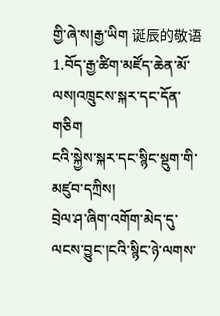གྱི་ཞེ་ས།རྒྱ་ཡིག 诞辰的敬语 1.བོད་རྒྱ་ཚིག་མཛོད་ཆེན་མོ་ལས།འཁྲུངས་སྐར་དང་དོན་གཅིག
ངའི་སྐྱེས་སྐར་དང་སྙིང་སྡུག་གི་མཛུབ་དཀྲིས།
བྲེལ་ཤ་ཞིག་འགོག་མེད་དུ་ལངས་བྱུང་།ངའི་སྙིང་ཉེ་ལགས་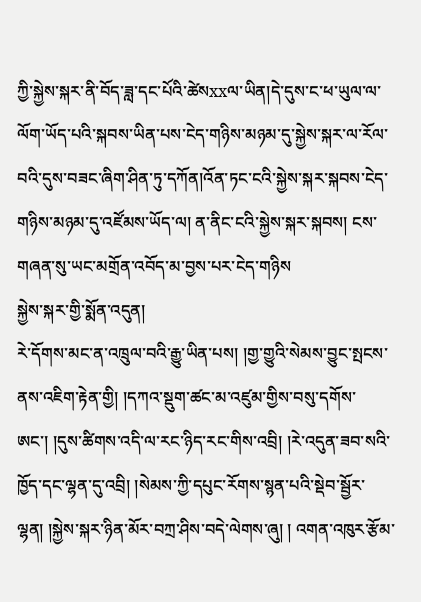ཀྱི་སྐྱེས་སྐར་ནི་བོད་ཟླ་དང་པོའི་ཚེསxxལ་ཡིན།དེ་དུས་ང་ཕ་ཡུལ་ལ་ལོག་ཡོད་པའི་སྐབས་ཡིན་པས་ངེད་གཉིས་མཉམ་དུ་སྐྱེས་སྐར་ལ་རོལ་བའི་དུས་བཟང་ཞིག་ཤིན་ཏུ་དཀོན།འོན་ཏང་ངའི་སྐྱེས་སྐར་སྐབས་ངེད་གཉིས་མཉམ་དུ་འཛོམས་ཡོད་ལ། ན་ནིང་ངའི་སྐྱེས་སྐར་སྐབས། ངས་གཞན་སུ་ཡང་མགྲོན་འབོད་མ་བྱས་པར་ངེད་གཉིས
སྐྱེས་སྐར་གྱི་སྨོན་འདུན།
རེ་དོགས་མང་ན་འཁྲུལ་བའི་རྒྱུ་ཡིན་པས། །གྱ་གྱུའི་སེམས་བྱུང་སྤངས་ནས་འཇིག་རྟེན་གྱི། །དཀའ་སྡུག་ཚང་མ་འཛུམ་གྱིས་བསུ་དགོས་ཨང་། །དུས་ཚིགས་འདི་ལ་རང་ཉིད་རང་གིས་འབྲི། །རེ་འདུན་ཟབ་སའི་ཁྱོད་དང་ལྷན་དུ་འབྲི། །སེམས་ཀྱི་དཔུང་རོགས་སྙན་པའི་སྡེབ་སྦྱོར་ལྷན། །སྐྱེས་སྐར་ཉིན་མོར་བཀྲ་ཤིས་བདེ་ལེགས་ཞུ། ། འགན་འཁུར་རྩོམ་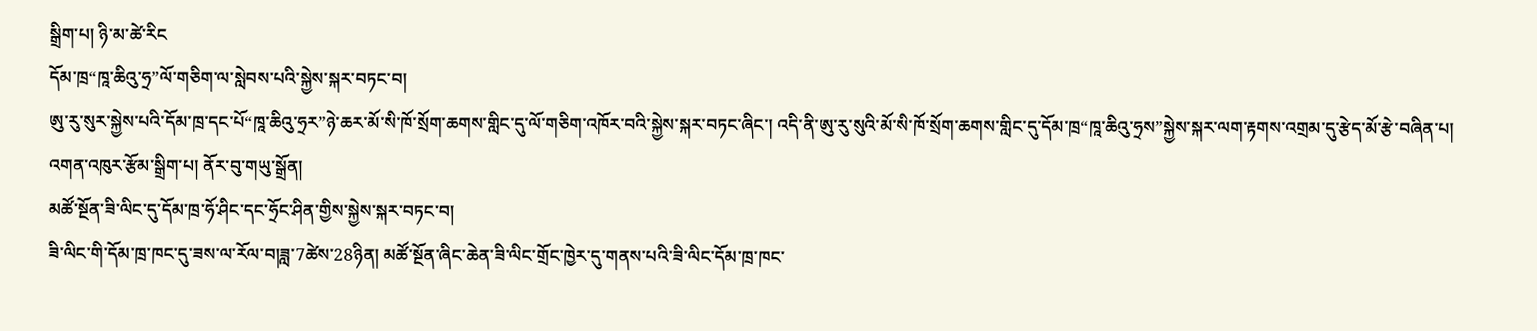སྒྲིག་པ། ཉི་མ་ཚེ་རིང
དོམ་ཁྲ“ཁཱ་ཆིའུ་ཧྲ”ལོ་གཅིག་ལ་སླེབས་པའི་སྐྱེས་སྐར་བཏང་བ།
ཨུ་རུ་སུར་སྐྱེས་པའི་དོམ་ཁྲ་དང་པོ“ཁཱ་ཆིའུ་ཧྲར”ཉེ་ཆར་མོ་སི་ཁོ་སྲོག་ཆགས་གླིང་དུ་ལོ་གཅིག་འཁོར་བའི་སྐྱེས་སྐར་བཏང་ཞིང་། འདི་ནི་ཨུ་རུ་སུའི་མོ་སི་ཁོ་སྲོག་ཆགས་གླིང་དུ་དོམ་ཁྲ“ཁཱ་ཆིའུ་ཧྲས”སྐྱེས་སྐར་ལག་རྟགས་འགྲམ་དུ་རྩེད་མོ་རྩེ་བཞིན་པ། འགན་འཁུར་རྩོམ་སྒྲིག་པ། ནོར་བུ་གཡུ་སྒྲོན།
མཚོ་སྔོན་ཟི་ལིང་དུ་དོམ་ཁྲ་ཧོ་ཤིང་དང་ཧྲོང་ཤིན་གྱིས་སྐྱེས་སྐར་བཏང་བ།
ཟི་ལིང་གི་དོམ་ཁྲ་ཁང་དུ་ཟས་ལ་རོལ་བ།ཟླ་7ཚེས་28ཉིན། མཚོ་སྔོན་ཞིང་ཆེན་ཟི་ལིང་གྲོང་ཁྱེར་དུ་གནས་པའི་ཟི་ལིང་དོམ་ཁྲ་ཁང་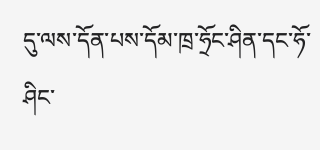དུ་ལས་དོན་པས་དོམ་ཁྲ་ཧྲོང་ཤིན་དང་ཧོ་ཤིང་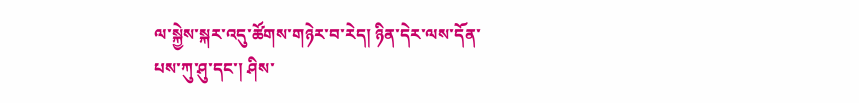ལ་སྐྱེས་སྐར་འདུ་ཚོགས་གཉེར་བ་རེད། ཉིན་དེར་ལས་དོན་པས་ཀུ་ཤུ་དང་། ཤིས་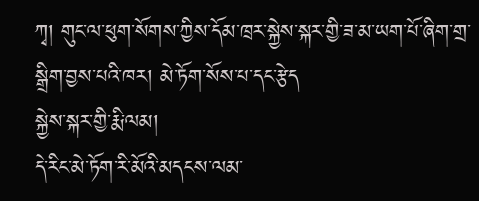ཀྭ། གུང་ལ་ཕུག་སོགས་ཀྱིས་དོམ་ཁྲར་སྐྱེས་སྐར་གྱི་ཟ་མ་ཡག་པོ་ཞིག་གྲ་སྒྲིག་བྱས་པའི་ཁར། མེ་ཏོག་སོས་པ་དང་རྩེད
སྐྱེས་སྐར་གྱི་རྨི་ལམ།
དེ་རིང་མེ་ཏོག་རི་མོའི་མདངས་ལམ་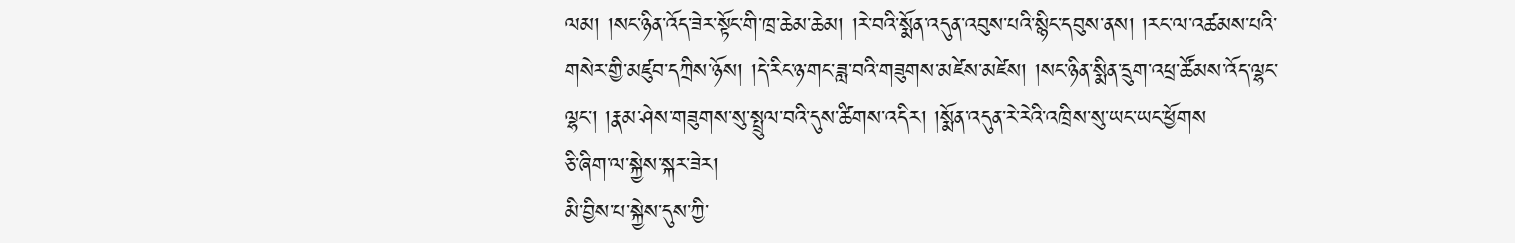ལམ། །སང་ཉིན་འོད་ཟེར་སྟོང་གི་ཁྲ་ཆེམ་ཆེམ། །རེ་བའི་སྨོན་འདུན་འབུས་པའི་སྙིང་དབུས་ནས། །རང་ལ་འཚམས་པའི་གསེར་གྱི་མཛུབ་དཀྲིས་ཉོས། །དེ་རིང་ཉ་གང་ཟླ་བའི་གཟུགས་མཛེས་མཛེས། །སང་ཉིན་སྨིན་དྲུག་འཕྲ་ཚོམས་འོད་ལྷང་ལྷང་། །རྣམ་ཤེས་གཟུགས་སུ་སྤྲུལ་བའི་དུས་ཚིགས་འདིར། །སྨོན་འདུན་རེ་རེའི་འཁྲིས་སུ་ཡང་ཡང་ཕྱོགས
ཅི་ཞིག་ལ་སྐྱེས་སྐར་ཟེར།
མི་བྱིས་པ་སྐྱེས་དུས་ཀྱི་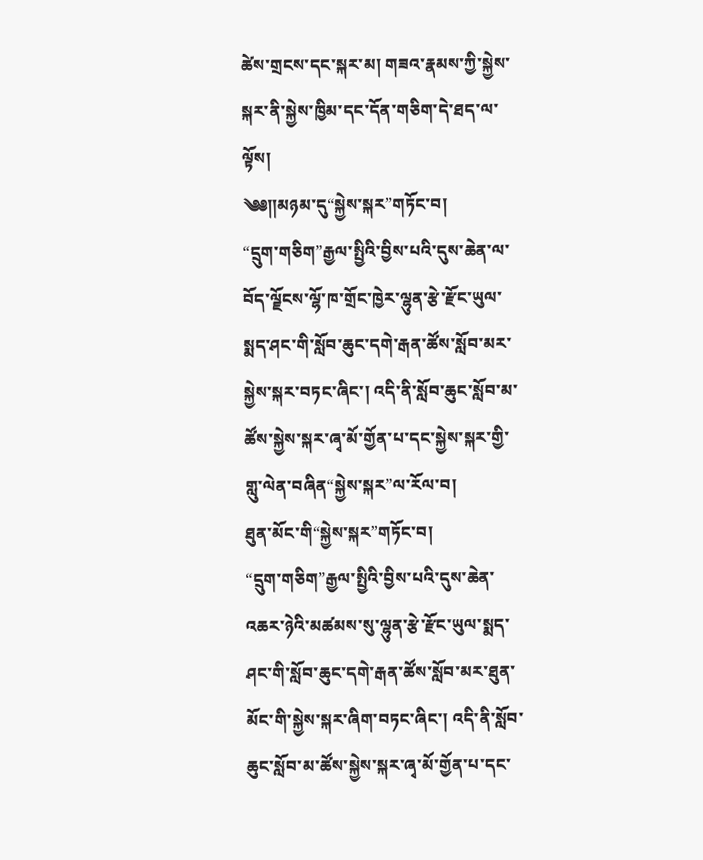ཚེས་གྲངས་དང་སྐར་མ། གཟའ་རྣམས་ཀྱི་སྐྱེས་སྐར་ནི་སྐྱེས་ཁྱིམ་དང་དོན་གཅིག་དེ་ཐད་ལ་ལྟོས།
༄༅༎མཉམ་དུ“སྐྱེས་སྐར”གཏོང་བ།
“དྲུག་གཅིག”རྒྱལ་སྤྱིའི་བྱིས་པའི་དུས་ཆེན་ལ་བོད་ལྗོངས་ལྷོ་ཁ་གྲོང་ཁྱེར་ལྷུན་རྩེ་རྫོང་ཡུལ་སྨད་ཤང་གི་སློབ་ཆུང་དགེ་རྒན་ཚོས་སློབ་མར་སྐྱེས་སྐར་བཏང་ཞིང་། འདི་ནི་སློབ་ཆུང་སློབ་མ་ཚོས་སྐྱེས་སྐར་ཞྭ་མོ་གྱོན་པ་དང་སྐྱེས་སྐར་གྱི་གླུ་ལེན་བཞིན“སྐྱེས་སྐར”ལ་རོལ་བ།
ཐུན་མོང་གི“སྐྱེས་སྐར”གཏོང་བ།
“དྲུག་གཅིག”རྒྱལ་སྤྱིའི་བྱིས་པའི་དུས་ཆེན་འཆར་ཉེའི་མཚམས་སུ་ལྷུན་རྩེ་རྫོང་ཡུལ་སྨད་ཤང་གི་སློབ་ཆུང་དགེ་རྒན་ཚོས་སློབ་མར་ཐུན་མོང་གི་སྐྱེས་སྐར་ཞིག་བཏང་ཞིང་། འདི་ནི་སློབ་ཆུང་སློབ་མ་ཚོས་སྐྱེས་སྐར་ཞྭ་མོ་གྱོན་པ་དང་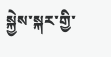སྐྱེས་སྐར་གྱི་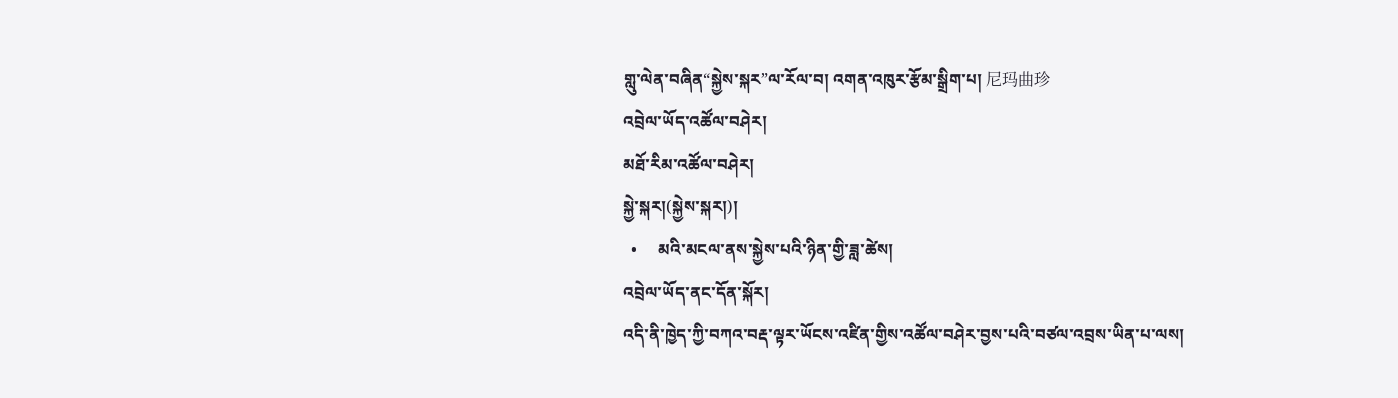གླུ་ལེན་བཞིན“སྐྱེས་སྐར”ལ་རོལ་བ། འགན་འཁུར་རྩོམ་སྒྲིག་པ། 尼玛曲珍
འབྲེལ་ཡོད་འཚོལ་བཤེར།
མཐོ་རིམ་འཚོལ་བཤེར།
སྐྱེ་སྐར།(སྐྱེས་སྐར།)།
  •     མའི་མངལ་ནས་སྐྱེས་པའི་ཉིན་གྱི་ཟླ་ཚེས།
འབྲེལ་ཡོད་ནང་དོན་སྐོར།
འདི་ནི་ཁྱེད་ཀྱི་བཀའ་བརྡ་ལྟར་ཡོངས་འཛིན་གྱིས་འཚོལ་བཤེར་བྱས་པའི་བཙལ་འབྲས་ཡིན་པ་ལས།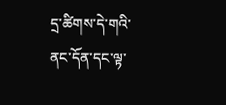དྲ་ཚིགས་དེ་གའི་ནང་དོན་དང་ལྟ་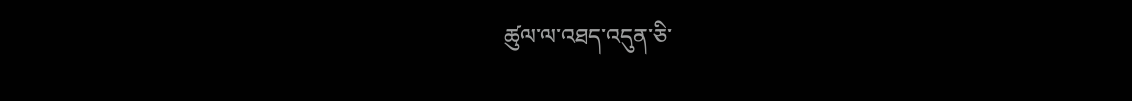ཚུལ་ལ་འཐད་འདུན་ཅི་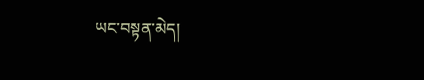ཡང་བསྟན་མེད།